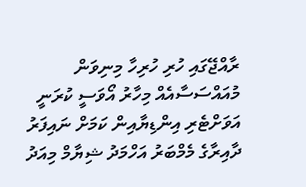ރާއްޖޭގައި ހުރި ހުރިހާ މިނިވަން މުއައްސަސާއެއް މިހާރު އޯވަސީ ކުރަނީ އަވަށްޓެރި އިންޑިޔާއިން ކަމަށް ނައިފަރު ދާއިރާގެ މެމްބަރު އަހްމަދު ޝިޔާމް މިއަދު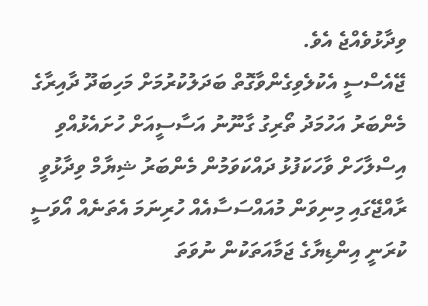ވިދާޅުވެއްޖެ އެވެ.
ޖޭއެސްސީ އެކުލެވިގެންވާގޮތް ބަދަލުކުރުމަށް މަހިބަދޫ ދާއިރާގެ މެންބަރު އަހުމަދު ތޯރިގު ގާނޫނު އަސާސީއަށް ހުށައެޅުއްވި އިސްލާހަށް ވާހަކަފުޅު ދައްކަވަމުން މެންބަރު ޝިޔާމް ވިދާޅުވީ ރާއްޖޭގައި މިނިވަން މުއައްސަސާއެއް ހުރިނަމަ އެތަނެއް އޯވަސީ ކުރަނީ އިންޑިޔާގެ ޖަމާއަތަކުން ނުވަތަ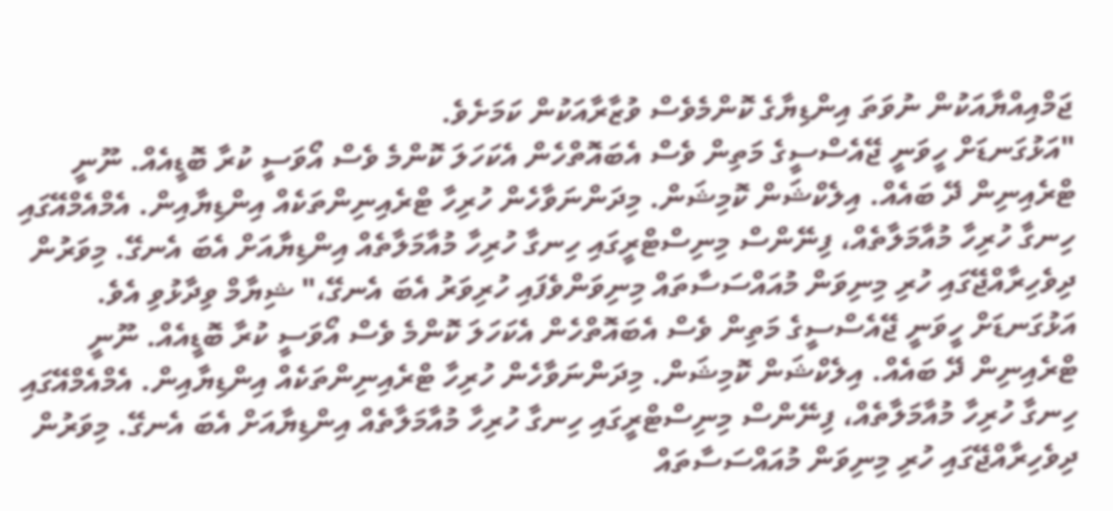ޖަމްއިއްޔާއަކުން ނުވަތަ އިންޑިޔާގެ ކޮންމެވެސް ވުޒާރާއަކުން ކަމަށެވެ.
"އަޅުގަނޑަށް ހީވަނީ ޖޭއެސްސީގެ މަތިން ވެސް އެބައޮތްހެން އެކަހަލަ ކޮންމެ ވެސް އޯވަސީ ކުރާ ބޮޑީއެއް. ނޫނީ ޓްރެއިނިން ދޭ ބައެއް. އިލެކްޝަން ކޮމިޝަން. މިދަންނަވާހެން ހުރިހާ ޓްރެއިނިންތަކެއް އިންޑިޔާއިން. އެމްއެމްއޭގައި ހިނގާ ހުރިހާ މުއާމަލާތެއް، ފިނޭންސް މިނިސްޓްރީގައި ހިނގާ ހުރިހާ މުއާމަލާތެއް އިންޑިޔާއަށް އެބަ އެނގޭ. މިވަރުން ދިވެހިރާއްޖޭގައި ހުރި މިނިވަން މުއައްސަސާތައް މިނިވަންވެފައި ހުރިވަރު އެބަ އެނގޭ،" ޝިޔާމް ވިދާޅުވި އެވެ.
އަޅުގަނޑަށް ހީވަނީ ޖޭއެސްސީގެ މަތިން ވެސް އެބައޮތްހެން އެކަހަލަ ކޮންމެ ވެސް އޯވަސީ ކުރާ ބޮޑީއެއް. ނޫނީ ޓްރެއިނިން ދޭ ބައެއް. އިލެކްޝަން ކޮމިޝަން. މިދަންނަވާހެން ހުރިހާ ޓްރެއިނިންތަކެއް އިންޑިޔާއިން. އެމްއެމްއޭގައި ހިނގާ ހުރިހާ މުއާމަލާތެއް، ފިނޭންސް މިނިސްޓްރީގައި ހިނގާ ހުރިހާ މުއާމަލާތެއް އިންޑިޔާއަށް އެބަ އެނގޭ. މިވަރުން ދިވެހިރާއްޖޭގައި ހުރި މިނިވަން މުއައްސަސާތައް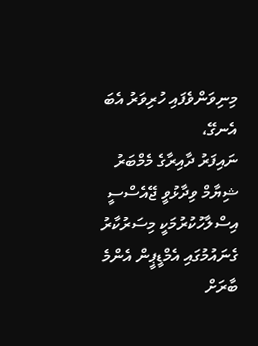މިނިވަންވެފައި ހުރިވަރު އެބަ އެނގޭ،
ނައިފަރު ދާއިރާގެ މެމްބަރު
ޝިޔާމް ވިދާޅުވީ ޖޭއެސްސީ އިސްލާހުކުރުމަކީ މިސަރުކާރު ގެނައުމުގައި އެމްޑީޕީން އެންމެ ބާރަށް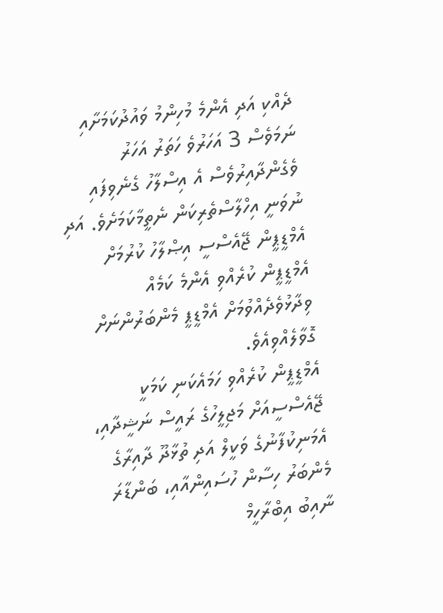ދެއްކި އަދި އެންމެ މުހިންމު ވައުދުކަމަށާއި ނަމަވެސް 3 އަހަރުވެ ހަތަރު އަހަރު ވެގެންދާއިރުވެސް އެ އިސްލާހު ގެނެވިފައި ނުވަނީ އިހްލާސްތެރިކަން ނެތީމާކަމަށެވެ. އަދި އެމްޑީޕީން ޖޭއެސްސީ އިޞްލާހު ކުރުމަށް އެމްޑީޕީން ކުރެއްވި އެންމެ ކަމެއް ވިދާޅުވެދެއްވުމަށް އެމްޑީޕީ މެންބަރުންނަށް ގޮވާލެއްވިއެވެ.
އެމްޑީޕީން ކުރެއްވި ހަމައެކަނި ކަމަކީ ޖޭއެސްސީއަށް މަޖިލީހުގެ ރައީސް ނަޝީދާއި، އެމަނިކުފާނުގެ ވަކީލް އަދި ތުޅާދޫ ދާއިރާގެ މެންބަރު ހިސާން ހުސައިންއާއި، ބަންޑާރަ ނާއިބު އިބްރާހީމް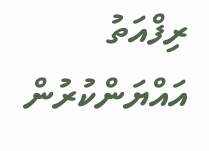ރިފްއަތު އައްޔަންކުރުން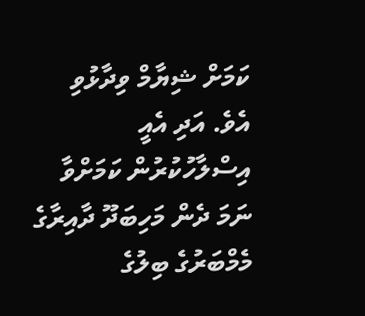ކަމަށް ޝިޔާމް ވިދާޅުވި އެވެ. އަދި އެއީ އިސްލާހުކުރުން ކަމަށްވާ ނަމަ ދެން މަހިބަދޫ ދާއިރާގެ މެމްބަރުގެ ބިލުގެ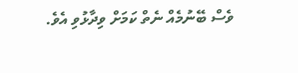ވެސް ބޭނުމެއް ނެތް ކަމަށް ވިދާޅުވި އެވެ.